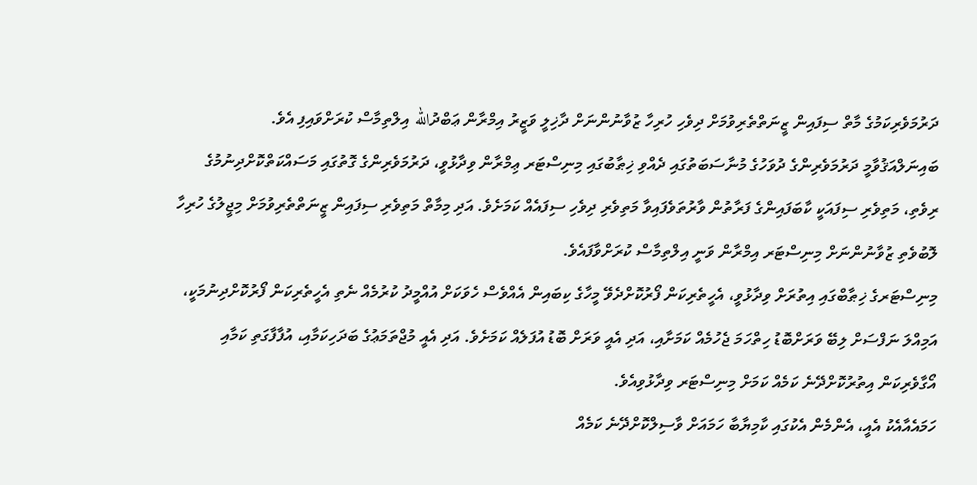ދަރުމަވެރިކަމުގެ މާތް ސިފައިން ޒީނަތްތެރިވުމަށް ދިވެހި ހުރިހާ ޒުވާނުންނަށް ދާޚިލީ ވަޒީރު އިމްރާން ޢަބްދުالله އިލްތިމާސް ކުރަށްވައިފި އެވެ.
ބައިނަލްއަޤުވާމީ ދަރުމަވެރިންގެ ދުވަހުގެ މުނާސަބަތުގައި ދެއްވި ޚިޠާބުގައި މިނިސްޓަރ ޢިމްރާން ވިދާޅުވީ، ދަރުމަވެރިންގެ ގޮތުގައި މަސައްކަތްކޮށްދިނުމުގެ ރިވެތި، މަތިވެރި ސިފައަކީ ކާބަފައިންގެ ފަރާތުން ވާރުތަވެފައިވާ މަތިވެރި ދިވެހި ސިފައެއް ކަމަށެވެ. އަދި މިމާތް މަތިވެރި ސިފައިން ޒީނަތްތެރިވުމަށް މިޖީލުގެ ހުރިހާ ލޮބުވެތި ޒުވާނުންނަށް މިނިސްޓަރ އިމްރާން ވަނީ އިލްތިމާސް ކުރަށްވާފައެވެ.
މިނިސްޓަރގެ ޚިޠާބްގައި އިތުރަށް ވިދާޅުވީ، އެހީތެރިކަން ފޯރުކޮށްދެވޭ މީހާގެ ކިބައިން އެއްވެސް ހެވަކަށް އުއްމީދު ކުރުމެއް ނެތި އެހީތެރިކަން ފޯރުކޮށްދިނުމަކީ، އަމިއްލަ ނަފްސަށް ލިބޭ ވަރަށްބޮޑު ހިތްހަމަ ޖެހުމެއް ކަމަށާއި، އަދި އެއީ ވަރަށް ބޮޑު އުފަލެއް ކަމަށެވެ. އަދި އެއީ މުޖްތަމަޢުގެ ބަދަހިކަމާއި، އުފާފާގަތި ކަމާއި އޯގާވެރިކަން އިތުރުކޮށްދޭނެ ކަމެއް ކަމަށް މިނިސްޓަރ ވިދާޅުވިއެވެ.
ހަމައެއާއެކު އެއީ، އެންމެން އެކުގައި ކާމިޔާބާ ހަމައަށް ވާސިލްކޮށްދޭނެ ކަމެއް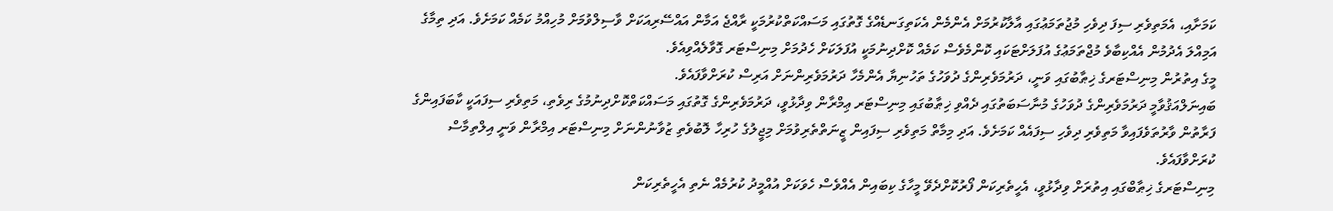ކަމަށާއި، އެމަތިވެރި ސިފަ ދިވެހި މުޖުތަމަޢުގައި އާލާކުރުމަށް އެންމެން އެކަތިގަނޑެއްގެ ގޮތުގައި މަސައްކަތްކުރުމަކީ ރާއްޖެ އަމާން އައްސޭރިއަކަށް ވާސިލްވުމަށް މުހިއްމު ކަމެއް ކަމަށެވެ. އަދި ތިމާގެ އަމިއްލަ އެދުމުން އެއްކިބާވެ މުޖްތަމަޢުގެ އުފަލަށްޓަކައި ކޮންމެވެސް ކަމެއް ކޮށްދިނުމަކީ އުފަލަކަށް ހެދުމަށް މިނިސްޓަރ ގޮވާލެއްވިއެވެ.
މީގެ އިތުރުން މިނިސްޓަރގެ ޚިޠާބުގައި ވަނީ، ދަރުމަވެރިންގެ ދުވަހުގެ ތަހުނިޔާ އެންމެހާ ދަރުމަވެރިންނަށް އަރިސް ކުރަށްވާފައެވެ.
ބައިނަލްއަޤުވާމީ ދަރުމަވެރިންގެ ދުވަހުގެ މުނާސަބަތުގައި ދެއްވި ޚިޠާބުގައި މިނިސްޓަރ ޢިމްރާން ވިދާޅުވީ، ދަރުމަވެރިންގެ ގޮތުގައި މަސައްކަތްކޮށްދިނުމުގެ ރިވެތި، މަތިވެރި ސިފައަކީ ކާބަފައިންގެ ފަރާތުން ވާރުތަވެފައިވާ މަތިވެރި ދިވެހި ސިފައެއް ކަމަށެވެ. އަދި މިމާތް މަތިވެރި ސިފައިން ޒީނަތްތެރިވުމަށް މިޖީލުގެ ހުރިހާ ލޮބުވެތި ޒުވާނުންނަށް މިނިސްޓަރ އިމްރާން ވަނީ އިލްތިމާސް ކުރަށްވާފައެވެ.
މިނިސްޓަރގެ ޚިޠާބްގައި އިތުރަށް ވިދާޅުވީ، އެހީތެރިކަން ފޯރުކޮށްދެވޭ މީހާގެ ކިބައިން އެއްވެސް ހެވަކަށް އުއްމީދު ކުރުމެއް ނެތި އެހީތެރިކަން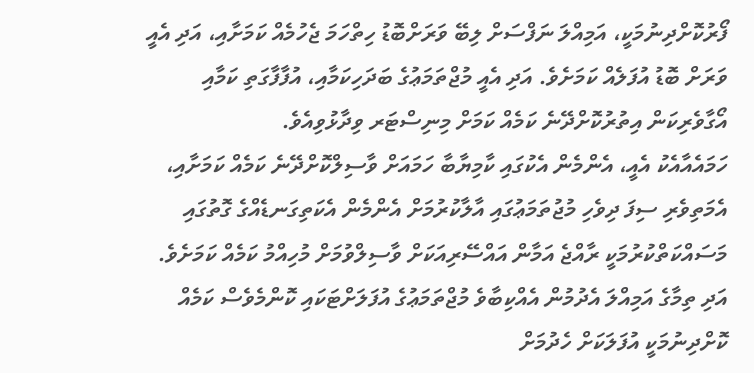ފޯރުކޮށްދިނުމަކީ، އަމިއްލަ ނަފްސަށް ލިބޭ ވަރަށްބޮޑު ހިތްހަމަ ޖެހުމެއް ކަމަށާއި، އަދި އެއީ ވަރަށް ބޮޑު އުފަލެއް ކަމަށެވެ. އަދި އެއީ މުޖްތަމަޢުގެ ބަދަހިކަމާއި، އުފާފާގަތި ކަމާއި އޯގާވެރިކަން އިތުރުކޮށްދޭނެ ކަމެއް ކަމަށް މިނިސްޓަރ ވިދާޅުވިއެވެ.
ހަމައެއާއެކު އެއީ، އެންމެން އެކުގައި ކާމިޔާބާ ހަމައަށް ވާސިލްކޮށްދޭނެ ކަމެއް ކަމަށާއި، އެމަތިވެރި ސިފަ ދިވެހި މުޖުތަމަޢުގައި އާލާކުރުމަށް އެންމެން އެކަތިގަނޑެއްގެ ގޮތުގައި މަސައްކަތްކުރުމަކީ ރާއްޖެ އަމާން އައްސޭރިއަކަށް ވާސިލްވުމަށް މުހިއްމު ކަމެއް ކަމަށެވެ. އަދި ތިމާގެ އަމިއްލަ އެދުމުން އެއްކިބާވެ މުޖްތަމަޢުގެ އުފަލަށްޓަކައި ކޮންމެވެސް ކަމެއް ކޮށްދިނުމަކީ އުފަލަކަށް ހެދުމަށް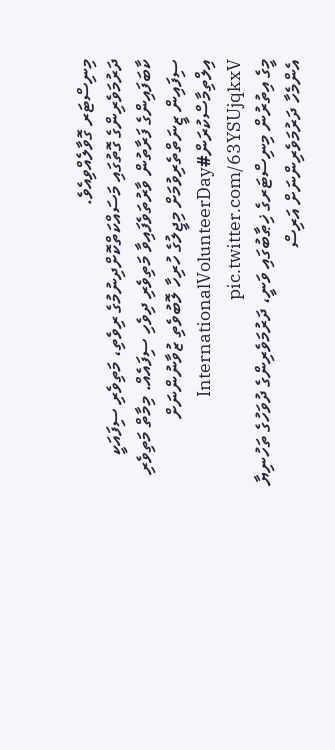މިނިސްޓަރ ގޮވާލެއްވިއެވެ.
ދަރުމަވެރިންގެ ގޮތުގައި މަސައްކަތްކޮށްދިނުމުގެ ރިވެތި، މަތިވެރި ސިފައަކީ ކާބަފައިންގެ ފަރާތުން ވާރުތަވެފައިވާ މަތިވެރި ދިވެހި ސިފައެއް. މިމާތް މަތިވެރި ސިފައިން ޒީނަތްތެރިވުމަށް މިޖީލުގެ ހުރިހާ ލޮބުވެތި ޒުވާނުންނަށް އިލްތިމާސްކުރަން#InternationalVolunteerDay pic.twitter.com/63YSUjqkxV
މީގެ އިތުރުން މިނިސްޓަރގެ ޚިޠާބުގައި ވަނީ، ދަރުމަވެރިންގެ ދުވަހުގެ ތަހުނިޔާ އެންމެހާ ދަރުމަވެރިންނަށް އަރިސް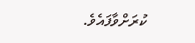ކުރަށްވާފައެވެ.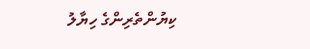ކިޔުންތެރިންގެ ހިޔާލު